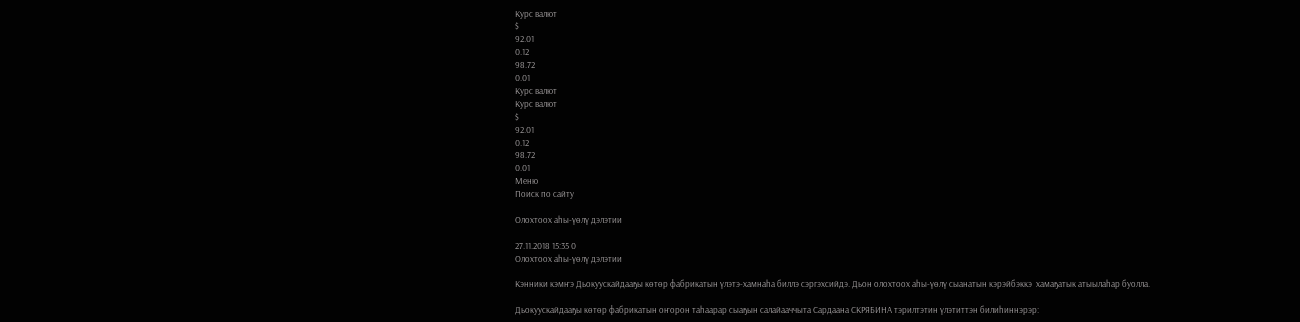Курс валют
$
92.01
0.12
98.72
0.01
Курс валют
Курс валют
$
92.01
0.12
98.72
0.01
Меню
Поиск по сайту

Олохтоох аһы-үөлү дэлэтии

27.11.2018 15:35 0
Олохтоох аһы-үөлү дэлэтии

Кэнники кэмҥэ Дьокуускайдааҕы көтөр фабрикатын үлэтэ-хамнаһа биллэ сэргэхсийдэ. Дьон олохтоох аһы-үөлү сыанатын кэрэйбэккэ  хамаҕатык атыылаһар буолла.

Дьокуускайдааҕы көтөр фабрикатын оҥорон таһаарар сыаҕын салайааччыта Сардаана СКРЯБИНА тэрилтэтин үлэтиттэн билиһиннэрэр: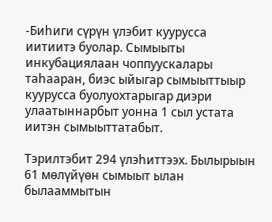-Биһиги сүрүн үлэбит куурусса иитиитэ буолар. Сымыыты инкубациялаан чоппуускалары таһааран, биэс ыйыгар сымыыттыыр куурусса буолуохтарыгар диэри улаатыннарбыт уонна 1 сыл устата иитэн сымыыттатабыт.

Тэрилтэбит 294 үлэһиттээх. Былырыын 61 мөлүйүөн сымыыт ылан былааммытын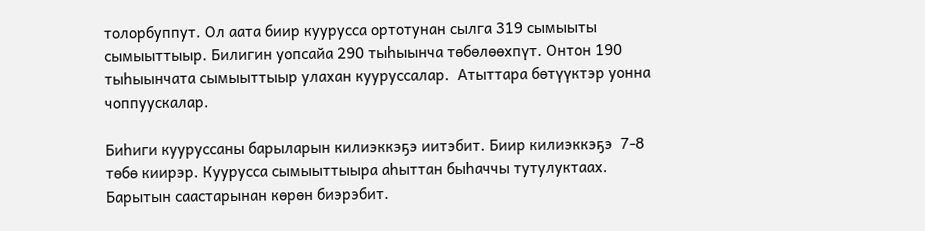толорбуппут. Ол аата биир куурусса ортотунан сылга 319 сымыыты сымыыттыыр. Билигин уопсайа 290 тыһыынча төбөлөөхпүт. Онтон 190 тыһыынчата сымыыттыыр улахан кууруссалар.  Атыттара бөтүүктэр уонна чоппуускалар.

Биһиги кууруссаны барыларын килиэккэҕэ иитэбит. Биир килиэккэҕэ  7-8 төбө киирэр. Куурусса сымыыттыыра аһыттан быһаччы тутулуктаах. Барытын саастарынан көрөн биэрэбит.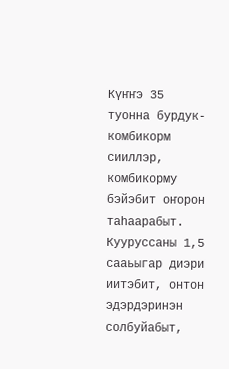Күҥҥэ 35 туонна бурдук-комбикорм сииллэр, комбикорму бэйэбит оҥорон таһаарабыт. Кууруссаны 1,5 сааьыгар диэри иитэбит, онтон эдэрдэринэн солбуйабыт,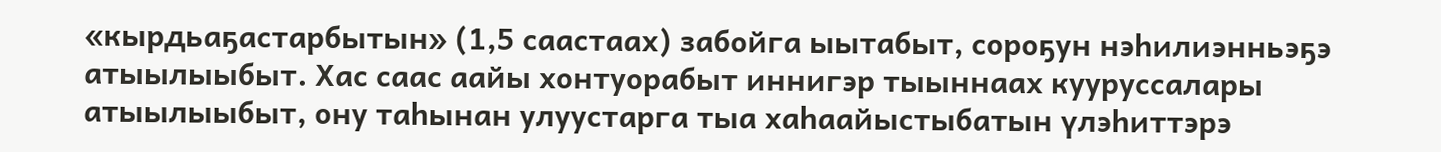«кырдьаҕастарбытын» (1,5 саастаах) забойга ыытабыт, сороҕун нэһилиэнньэҕэ атыылыыбыт. Хас саас аайы хонтуорабыт иннигэр тыыннаах кууруссалары атыылыыбыт, ону таһынан улуустарга тыа хаһаайыстыбатын үлэһиттэрэ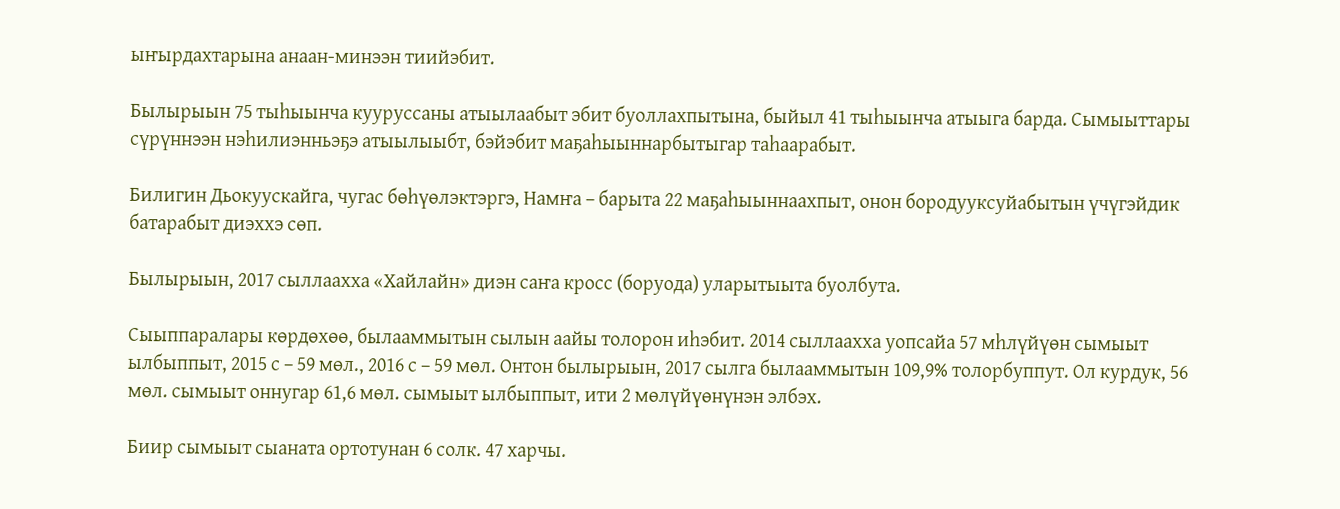ыҥырдахтарына анаан-минээн тиийэбит.

Былырыын 75 тыһыынча кууруссаны атыылаабыт эбит буоллахпытына, быйыл 41 тыһыынча атыыга барда. Сымыыттары сүрүннээн нэһилиэнньэҕэ атыылыыбт, бэйэбит маҕаһыыннарбытыгар таһаарабыт.

Билигин Дьокуускайга, чугас бөһүөлэктэргэ, Намҥа – барыта 22 маҕаһыыннаахпыт, онон бородууксуйабытын үчүгэйдик батарабыт диэххэ сөп.

Былырыын, 2017 сыллаахха «Хайлайн» диэн саҥа кросс (боруода) уларытыыта буолбута.

Сыыппаралары көрдөхөө, былааммытын сылын аайы толорон иһэбит. 2014 сыллаахха уопсайа 57 мһлүйүөн сымыыт ылбыппыт, 2015 с – 59 мөл., 2016 с – 59 мөл. Онтон былырыын, 2017 сылга былааммытын 109,9% толорбуппут. Ол курдук, 56 мөл. сымыыт оннугар 61,6 мөл. сымыыт ылбыппыт, ити 2 мөлүйүөнүнэн элбэх.

Биир сымыыт сыаната ортотунан 6 солк. 47 харчы.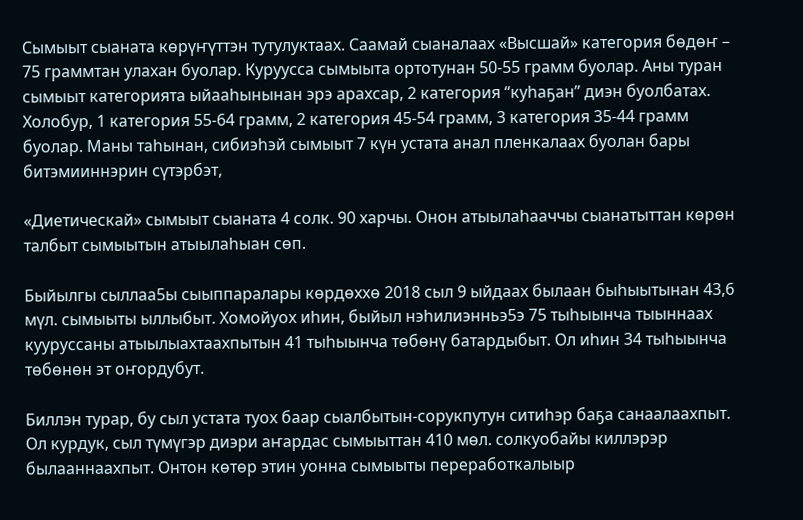Сымыыт сыаната көрүҥүттэн тутулуктаах. Саамай сыаналаах «Высшай» категория бөдөҥ –  75 граммтан улахан буолар. Куруусса сымыыта ортотунан 50-55 грамм буолар. Аны туран сымыыт категорията ыйааһынынан эрэ арахсар, 2 категория “куһаҕан” диэн буолбатах. Холобур, 1 категория 55-64 грамм, 2 категория 45-54 грамм, 3 категория 35-44 грамм буолар. Маны таһынан, сибиэһэй сымыыт 7 күн устата анал пленкалаах буолан бары битэмииннэрин сүтэрбэт,

«Диетическай» сымыыт сыаната 4 солк. 90 харчы. Онон атыылаһааччы сыанатыттан көрөн талбыт сымыытын атыылаһыан сөп.

Быйылгы сыллаа5ы сыыппаралары көрдөххө 2018 сыл 9 ыйдаах былаан быһыытынан 43,6 мүл. сымыыты ыллыбыт. Хомойуох иһин, быйыл нэһилиэнньэ5э 75 тыһыынча тыыннаах кууруссаны атыылыахтаахпытын 41 тыһыынча төбөнү батардыбыт. Ол иһин 34 тыһыынча төбөнөн эт оҥордубут.

Биллэн турар, бу сыл устата туох баар сыалбытын-сорукпутун ситиһэр баҕа санаалаахпыт. Ол курдук, сыл түмүгэр диэри аҥардас сымыыттан 410 мөл. солкуобайы киллэрэр былааннаахпыт. Онтон көтөр этин уонна сымыыты переработкалыыр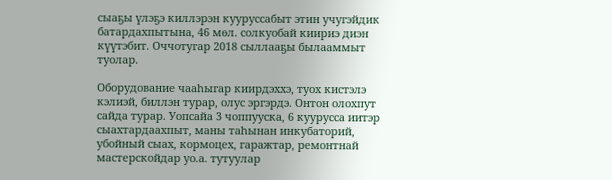сыаҕы үлэҕэ киллэрэн кууруссабыт этин учугэйдик батардахпытына, 46 мөл. солкуобай киириэ диэн күүтэбит. Оччотугар 2018 сыллааҕы былааммыт туолар.

Оборудование чааһыгар киирдэххэ, туох кистэлэ кэлиэй, биллэн турар, олус эргэрдэ. Онтон олохпут сайда турар. Уопсайа 3 чоппууска, 6 куурусса иитэр сыахтардаахпыт, маны таһынан инкубаторий, убойный сыах, кормоцех, гаражтар, ремонтнай мастерскойдар уо.а. тутуулар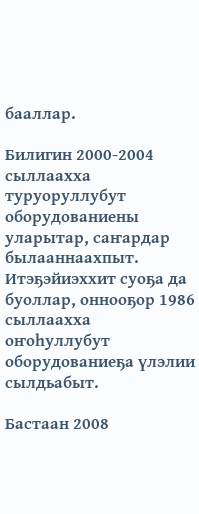бааллар.

Билигин 2000-2004 сыллаахха туруоруллубут оборудованиены уларытар, саҥардар былааннаахпыт. Итэҕэйиэххит суоҕа да буоллар, оннооҕор 1986 сыллаахха оҥоһуллубут оборудованиеҕа үлэлии сылдьабыт.

Бастаан 2008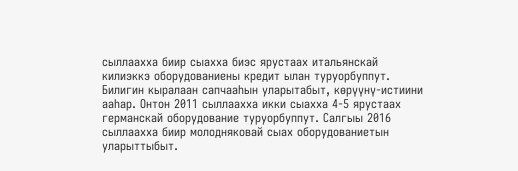сыллаахха биир сыахха биэс ярустаах итальянскай килиэккэ оборудованиены кредит ылан туруорбуппут. Билигин кыралаан сапчааһын уларытабыт, көрүүнү-истиини ааһар. Онтон 2011 сыллаахха икки сыахха 4-5 ярустаах германскай оборудование туруорбуппут. Салгыы 2016 сыллаахха биир молодняковай сыах оборудованиетын уларыттыбыт.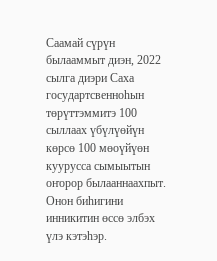Саамай сүрүн былааммыт диэн, 2022 сылга диэри Саха государтсвенноһын төрүттэммитэ 100 сыллаах үбүлүөйүн көрсө 100 мөоүйүөн куурусса сымыытын оҥорор былааннаахпыт. Онон биһигини инникитин өссө элбэх үлэ кэтэһэр.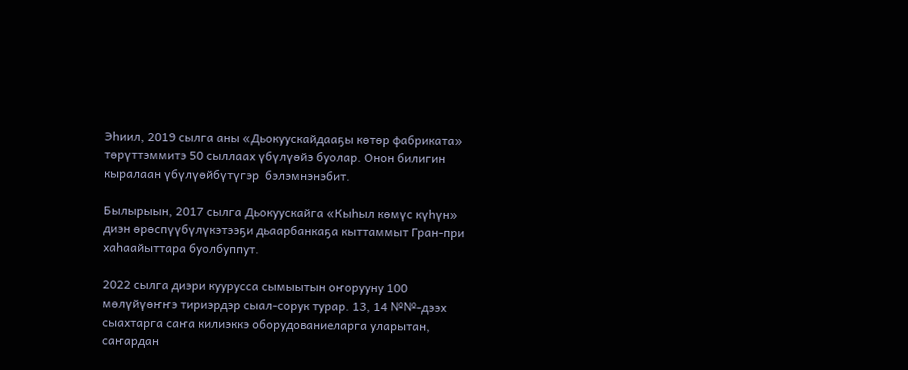Эһиил, 2019 сылга аны «Дьокуускайдааҕы көтөр фабриката» төрүттэммитэ 50 сыллаах үбүлүөйэ буолар. Онон билигин кыралаан үбүлүөйбүтүгэр  бэлэмнэнэбит.

Былырыын, 2017 сылга Дьокуускайга «Кыһыл көмүс күһүн» диэн өрөспүүбүлүкэтээҕи дьаарбанкаҕа кыттаммыт Гран-при хаһаайыттара буолбуппут.

2022 сылга диэри куурусса сымыытын оҥорууну 100 мөлүйүөҥҥэ тириэрдэр сыал-сорук турар. 13, 14 №№-дээх сыахтарга саҥа килиэккэ оборудованиеларга уларытан, саҥардан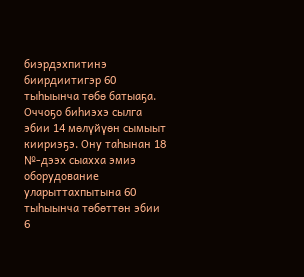биэрдэхпитинэ биирдиитигэр 60 тыһыынча төбө батыаҕа. Оччоҕо биһиэхэ сылга эбии 14 мөлүйүөн сымыыт киириэҕэ. Ону таһынан 18 №-дээх сыахха эмиэ оборудование уларыттахпытына 60 тыһыынча төбөттөн эбии 6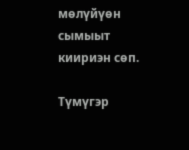мөлүйүөн сымыыт киириэн сөп.

Түмүгэр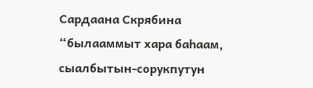Сардаана Скрябина “былааммыт хара баһаам, сыалбытын-сорукпутун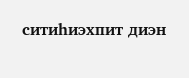ситиһиэхпит диэн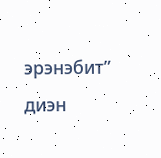эрэнэбит” диэн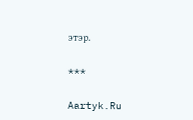этэр.

***

Aartyk.Ru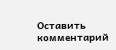Оставить комментарий